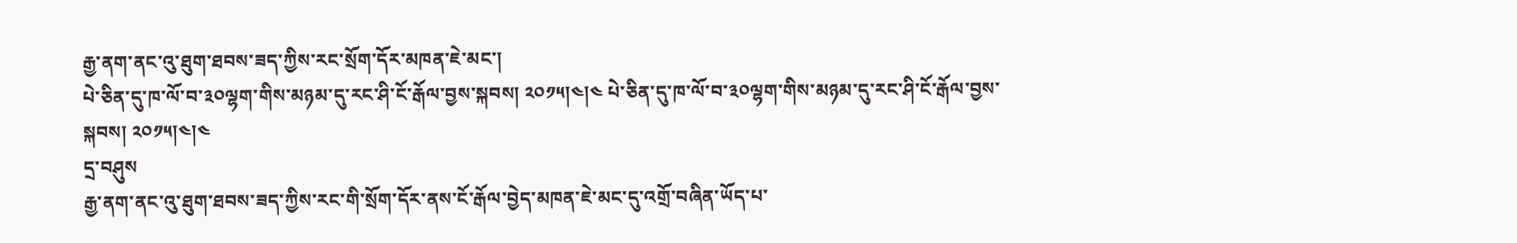རྒྱ་ནག་ནང་འུ་ཐུག་ཐབས་ཟད་ཀྱིས་རང་སྲོག་དོར་མཁན་ཇེ་མང་།
པེ་ཅིན་དུ་ཁ་ལོ་བ་༣༠ལྷག་གིས་མཉམ་དུ་རང་ཤི་ངོ་རྒོལ་བྱས་སྐབས། ༢༠༡༥།༤།༤ པེ་ཅིན་དུ་ཁ་ལོ་བ་༣༠ལྷག་གིས་མཉམ་དུ་རང་ཤི་ངོ་རྒོལ་བྱས་སྐབས། ༢༠༡༥།༤།༤
དྲ་བཤུས
རྒྱ་ནག་ནང་འུ་ཐུག་ཐབས་ཟད་ཀྱིས་རང་གི་སྲོག་དོར་ནས་ངོ་རྒོལ་བྱེད་མཁན་ཇེ་མང་དུ་འགྲོ་བཞིན་ཡོད་པ་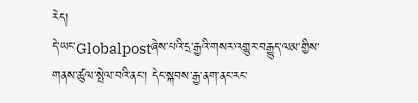རེད།
དེ་ཡང་Globalpostཞེས་པའི་དྲ་རྒྱའི་གསར་འགྱུར་བརྒྱུད་ལམ་གྱིས་གནས་ཚུལ་སྤེལ་བའི་ནང་། དེང་སྐབས་རྒྱ་ནག་ནང་རང་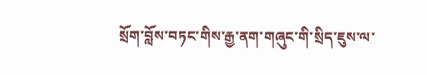སྲོག་བློས་བཏང་གིས་རྒྱ་ནག་གཞུང་གི་སྲིད་ཇུས་ལ་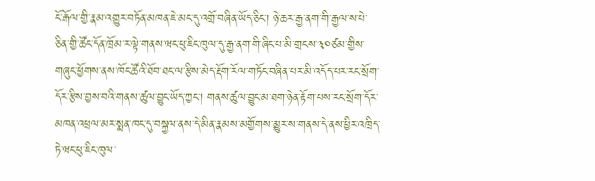ངོ་རྒོལ་གྱི་རྣམ་འགྱུར་བཏོན་མཁན་ཇེ་མང་དུ་འགྲོ་བཞིན་ཡོད་ཅིང་། ཉེ་ཆར་རྒྱ་ནག་གི་རྒྱལ་ས་པེ་ཅིན་གྱི་ཚོང་དོན་ཁྲོམ་ར་ལྟེ་གནས་ཝང་ཕུ་ཇིང་ཁུལ་དུ་རྒྱ་ནག་གི་ཞིང་པ་མི་གྲངས་༣༠ཙམ་གྱིས་གཞུང་ཕྱོགས་ནས་ཁོང་ཚོའི་ཐོབ་ཐང་ལ་རྩིས་མེད་རྡོག་རོལ་གཏོང་བཞིན་པར་མི་འདོད་པར་རང་སྲོག་དོར་རྩིས་བྱས་བའི་གནས་ཚུལ་བྱུང་ཡོད་ཀྱང་། གནས་ཚུལ་བྱུང་མ་ཐག་ཉེན་རྟོག་པས་རང་སྲོག་དོར་མཁན་འཕྲལ་མར་སྨན་ཁང་དུ་བསྐྱལ་ནས་དེ་མིན་རྣམས་མགྱོགས་མྱུར་ས་གནས་དེ་ནས་ཕྱིར་འཁྲིད་ཏེ་ཝང་ཕུ་ཇིང་ཁུལ་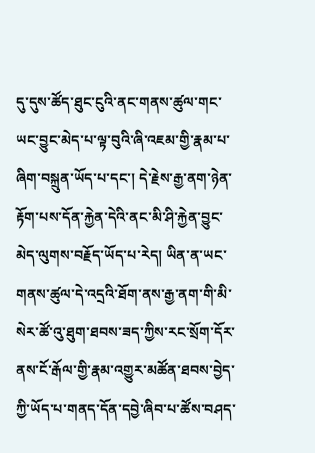དུ་དུས་ཚོད་ཐུང་ངུའི་ནང་གནས་ཚུལ་གང་ཡང་བྱུང་མེད་པ་ལྟ་བུའི་ཞི་འཇམ་གྱི་རྣམ་པ་ཞིག་བསྐྲུན་ཡོད་པ་དང་། དེ་རྗེས་རྒྱ་ནག་ཉེན་རྟོག་པས་དོན་རྐྱེན་དེའི་ནང་མི་ཤི་རྐྱེན་བྱུང་མེད་ལུགས་བརྗོད་ཡོད་པ་རེད། ཡིན་ན་ཡང་ གནས་ཚུལ་དེ་འདྲའི་ཐོག་ནས་རྒྱ་ནག་གི་མི་སེར་ཚོ་འུ་ཐུག་ཐབས་ཟད་ཀྱིས་རང་སྲོག་དོར་ནས་ངོ་རྒོལ་གྱི་རྣམ་འགྱུར་མཚོན་ཐབས་བྱེད་ཀྱི་ཡོད་པ་གནད་དོན་དབྱེ་ཞིབ་པ་ཚོས་བཤད་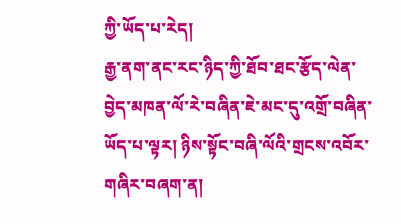ཀྱི་ཡོད་པ་རེད།
རྒྱ་ནག་ནང་རང་ཉིད་ཀྱི་ཐོབ་ཐང་རྩོད་ལེན་བྱེད་མཁན་ལོ་རེ་བཞིན་ཇེ་མང་དུ་འགྲོ་བཞིན་ཡོད་པ་ལྟར། ཉིས་སྟོང་བཞི་ལོའི་གྲངས་འབོར་གཞིར་བཞག་ན།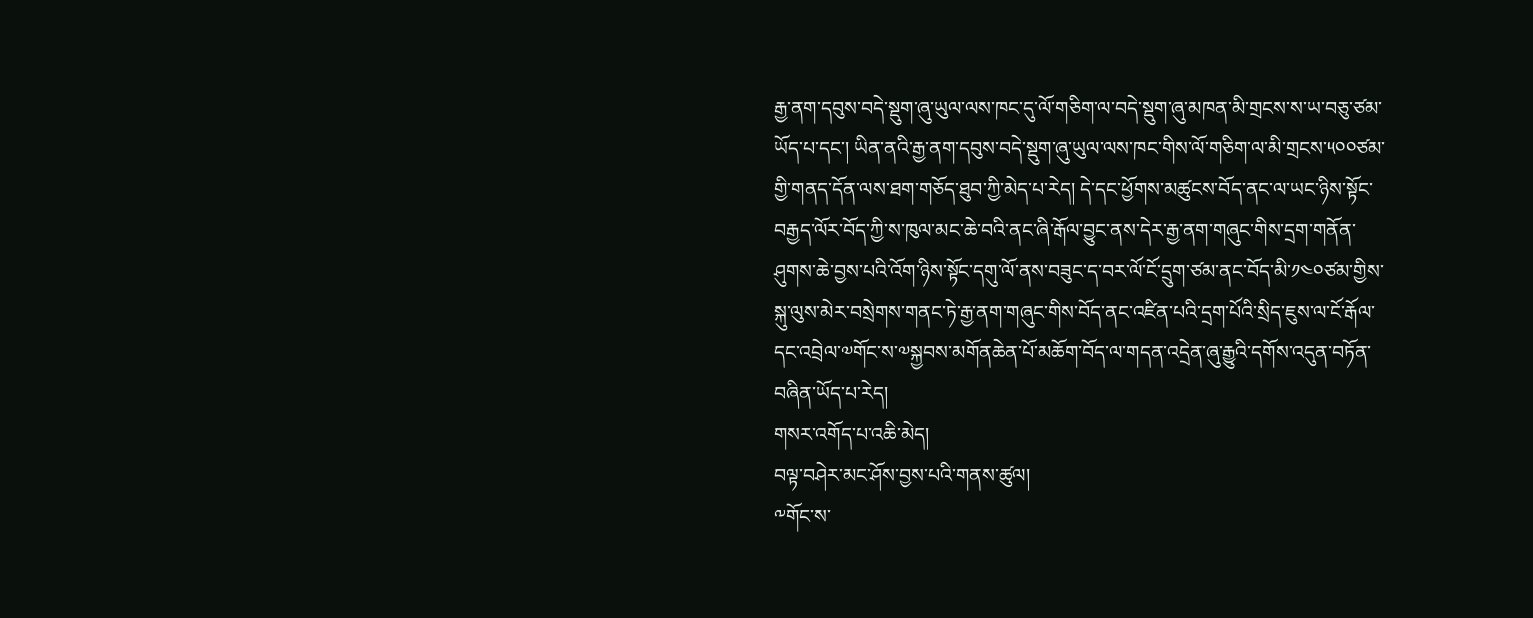རྒྱ་ནག་དབུས་བདེ་སྡུག་ཞུ་ཡུལ་ལས་ཁང་དུ་ལོ་གཅིག་ལ་བདེ་སྡུག་ཞུ་མཁན་མི་གྲངས་ས་ཡ་བཅུ་ཙམ་ཡོད་པ་དང་། ཡིན་ནའི་རྒྱ་ནག་དབུས་བདེ་སྡུག་ཞུ་ཡུལ་ལས་ཁང་གིས་ལོ་གཅིག་ལ་མི་གྲངས་༥༠༠ཙམ་གྱི་གནད་དོན་ལས་ཐག་གཅོད་ཐུབ་ཀྱི་མེད་པ་རེད། དེ་དང་ཕྱོགས་མཚུངས་བོད་ནང་ལ་ཡང་ཉིས་སྟོང་བརྒྱད་ལོར་བོད་ཀྱི་ས་ཁུལ་མང་ཆེ་བའི་ནང་ཞི་རྒོལ་བྱུང་ནས་དེར་རྒྱ་ནག་གཞུང་གིས་དྲག་གནོན་ཤུགས་ཆེ་བྱས་པའི་འོག་ཉིས་སྟོང་དགུ་ལོ་ནས་བཟུང་ད་བར་ལོ་ངོ་དྲུག་ཙམ་ནང་བོད་མི་༡༤༠ཙམ་གྱིས་སྐུ་ལུས་མེར་བསྲེགས་གནང་ཏེ་རྒྱ་ནག་གཞུང་གིས་བོད་ནང་འཛིན་པའི་དྲག་པོའི་སྲིད་ཇུས་ལ་ངོ་རྒོལ་དང་འབྲེལ་༧གོང་ས་༧སྐྱབས་མགོནཆེན་པོ་མཆོག་བོད་ལ་གདན་འདྲེན་ཞུ་རྒྱུའི་དགོས་འདུན་བཏོན་བཞིན་ཡོད་པ་རེད།
གསར་འགོད་པ་འཆི་མེད།
བལྟ་བཤེར་མང་ཤོས་བྱས་པའི་གནས་ཚུལ།
༸གོང་ས་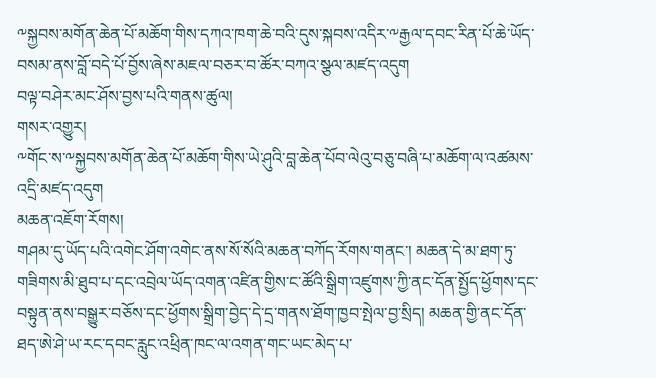༸སྐྱབས་མགོན་ཆེན་པོ་མཆོག་གིས་དཀའ་ཁག་ཆེ་བའི་དུས་སྐབས་འདིར་༸རྒྱལ་དབང་རིན་པོ་ཆེ་ཡོད་བསམ་ནས་བློ་བདེ་པོ་བྱོས་ཞེས་མཇལ་བཅར་བ་ཚོར་བཀའ་སྩལ་མཛད་འདུག
བལྟ་བཤེར་མང་ཤོས་བྱས་པའི་གནས་ཚུལ།
གསར་འགྱུར།
༸གོང་ས་༸སྐྱབས་མགོན་ཆེན་པོ་མཆོག་གིས་ཡེ་ཤུའི་བླ་ཆེན་པོབ་ལེའུ་བཅུ་བཞི་པ་མཆོག་ལ་འཚམས་འདྲི་མཛད་འདུག
མཆན་འཇོག་རོགས།
གཤམ་དུ་ཡོད་པའི་འགེང་ཤོག་འགེང་ནས་སོ་སོའི་མཆན་བཀོད་རོགས་གནང་། མཆན་དེ་མ་ཐག་ཏུ་གཟིགས་མི་ཐུབ་པ་དང་འབྲེལ་ཡོད་འགན་འཛིན་གྱིས་ང་ཚོའི་སྒྲིག་འཛུགས་ཀྱི་ནང་དོན་སྤྱོད་ཕྱོགས་དང་བསྟུན་ནས་བསྒྱུར་བཅོས་དང་ཕྱོགས་སྒྲིག་བྱེད་དེ་དྲ་གནས་ཐོག་ཁྱབ་སྤེལ་བྱ་སྲིད། མཆན་གྱི་ནང་དོན་ཐད་ཨེ་ཤེ་ཡ་རང་དབང་རླུང་འཕྲིན་ཁང་ལ་འགན་གང་ཡང་མེད་པ་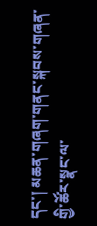དང་། མཆན་གཞག་གནང་སྐབས་གཞན་གྱི་ཚོར་སྣང་ལ་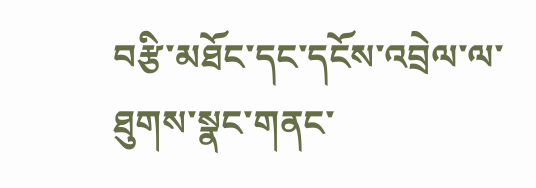བརྩི་མཐོང་དང་དངོས་འབྲེལ་ལ་ཐུགས་སྣང་གནང་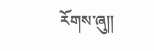རོགས་ཞུ༎